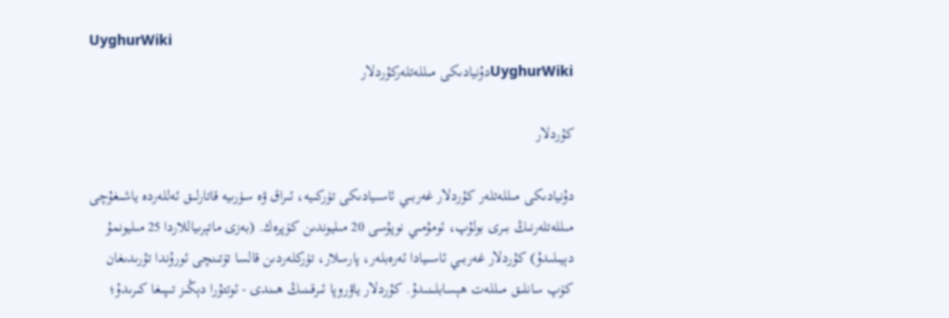UyghurWiki
UyghurWikiدۇنيادىكى مىللەتلەركۇردلار

كۇردلار

دۇنيادىكى مىللەتلەر كۇردلار غەربىي ئاسىيادىكى تۈركىيە، ئىراق ۋە سۈرىيە قاتارلىق ئەللەردە ياشىغۇچى مىللەتلەرنىڭ بىرى بولۇپ، ئومۇمىي نوپۇسى 20 مىليوندىن كۆپرەك. (بەزى ماتېرىياللاردا 25 مىليونمۇ دېيىلىدۇ) كۇردلار غەربىي ئاسىيادا ئەرەبلەر، پارسلار، تۈركلەردىن قالسا تۆتىنچى ئورۇندا تۇرىدىغان كۆپ سانلىق مىللەت ھېسابلىنىدۇ. كۇردلار ياۋروپا ئىرقىنىڭ ھىندى - ئوتتۇرا دېڭىز تىپىغا كىرىدۇ؛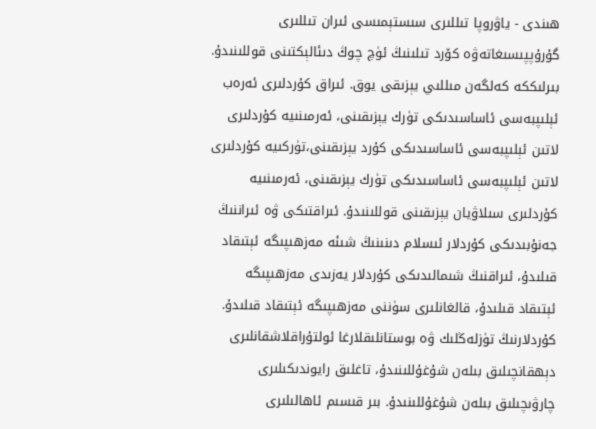ھىندى - ياۋروپا تىللىرى سىستېمىسى ئىران تىللىرى گۇرۇپپىسىغاتەۋە كۆرد تىلىنىڭ ئۈچ چوڭ دىئالېكتىنى قوللىنىدۇ. بىرلىككە كەلگەن مىللىي يېزىقى يوق. ئىراق كۇردلىرى ئەرەب ئېلىپبەسى ئاساسىدىكى تۈرك يېزىقىنى، ئەرمىنىيە كۇردلىرى لاتىن ئېلىپبەسى ئاساسىدىكى كۇرد يېزىقىنى،تۈركىيە كۇردلىرى لاتىن ئېلىپبەسى ئاساسىدىكى تۈرك يېزىقىنى، ئەرمىنىيە كۇردلىرى سىلاۋيان يېزىقىنى قوللىنىدۇ. ئىراقتىكى ۋە ئىراننىڭ جەنۇبىدىكى كۇردلار ئىسلام دىنىنىڭ شىئە مەزھىپىگە ئېتىقاد قىلىدۇ، ئىراقنىڭ شىمالىدىكى كۇردلار يەزىدى مەزھىپىگە ئېتىقاد قىلىدۇ، قالغانلىرى سۈننى مەزھىپىگە ئېتىقاد قىلىدۇ. كۇردلارنىڭ تۈزلەڭلىك ۋە بوستانلىقلارغا ئولتۇراقلاشقانلىرى دېھقانچىلىق بىلەن شۇغۇللىنىدۇ، تاغلىق رايوندىكىلىرى چارۋىچىلىق بىلەن شۇغۇللىنىدۇ. بىر قىسىم ئاھالىلىرى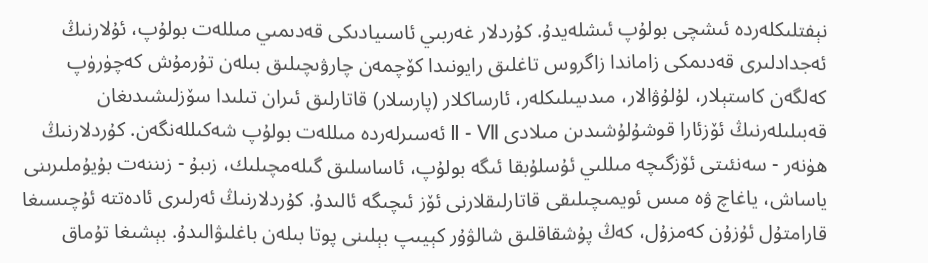نېفتلىكلەردە ئىشچى بولۇپ ئىشلەيدۇ. كۇردلار غەربىي ئاسىيادىكى قەدىمىي مىللەت بولۇپ، ئۇلارنىڭ ئەجدادلىرى قەدىمكى زاماندا زاگروس تاغلىق رايونىدا كۆچمەن چارۋىچىلىق بىلەن تۇرمۇش كەچۈرۈپ كەلگەن كاستېلار، لۇلۇۋالار، مىدىيىلىكلەر، ئارساكلار (پارسلار) قاتارلىق ئىران تىلىدا سۆزلىشىدىغان قەبىلىلەرنىڭ ئۆزئارا قوشۇلۇشىدىن مىلادى Ⅱ - Ⅶ ئەسىرلەردە مىللەت بولۇپ شەكىللەنگەن. كۇردلارنىڭ ھۈنەر - سەنئىتى ئۆزگىچە مىللىي ئۇسلۇبقا ئىگە بولۇپ، ئاساسلىق گىلەمچىلىك، زىبۇ - زىننەت بۇيۇملىرىنى ياساش، ياغاچ ۋە مىس ئويمىچىلىقى قاتارلىقلارنى ئۆز ئىچىگە ئالىدۇ. كۇردلارنىڭ ئەرلىرى ئادەتتە ئۇچىسىغا قارامتۇل ئۇزۇن كەمزۇل، كەڭ پۇشقاقلىق شالۋۇر كېيىپ بېلىنى پوتا بىلەن باغلىۋالىدۇ. بېشىغا تۇماق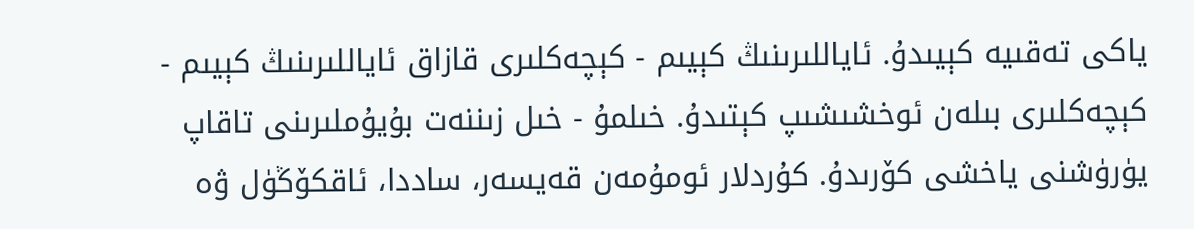ياكى تەقىيە كېيىدۇ. ئاياللىرىنىڭ كېيىم - كېچەكلىرى قازاق ئاياللىرىنىڭ كېيىم - كېچەكلىرى بىلەن ئوخشىشىپ كېتىدۇ. خىلمۇ - خىل زىننەت بۇيۇملىرىنى تاقاپ يۈرۈشنى ياخشى كۆرىدۇ. كۇردلار ئومۇمەن قەيسەر، ساددا، ئاقكۆڭۈل ۋە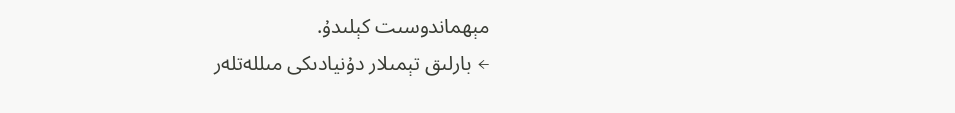مېھماندوسىت كېلىدۇ.
← بارلىق تېمىلار دۇنيادىكى مىللەتلەر